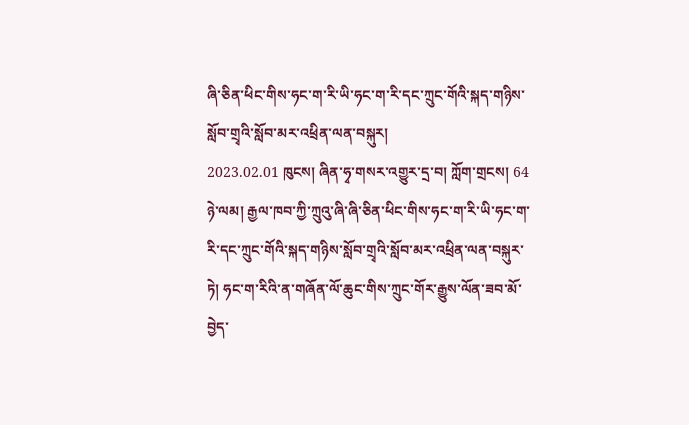ཞི་ཅིན་ཕིང་གིས་ཧང་ག་རི་ཡི་ཧང་ག་རི་དང་ཀྲུང་གོའི་སྐད་གཉིས་སློབ་གྲྭའི་སློབ་མར་འཕྲིན་ལན་བསྐུར།
2023.02.01 ཁུངས། ཞིན་ཧྭ་གསར་འགྱུར་དྲ་བ། ཀློག་གྲངས། 64
ཉེ་ལམ། རྒྱལ་ཁབ་ཀྱི་ཀྲུའུ་ཞི་ཞི་ཅིན་ཕིང་གིས་ཧང་ག་རི་ཡི་ཧང་ག་རི་དང་ཀྲུང་གོའི་སྐད་གཉིས་སློབ་གྲྭའི་སློབ་མར་འཕྲིན་ལན་བསྐུར་ཏེ། ཧང་ག་རིའི་ན་གཞོན་ལོ་ཆུང་གིས་ཀྲུང་གོར་རྒྱུས་ལོན་ཟབ་མོ་བྱེད་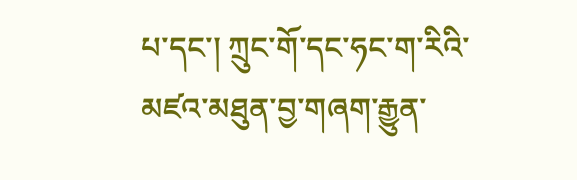པ་དང་། ཀྲུང་གོ་དང་ཧང་ག་རིའི་མཛའ་མཐུན་བྱ་གཞག་རྒྱུན་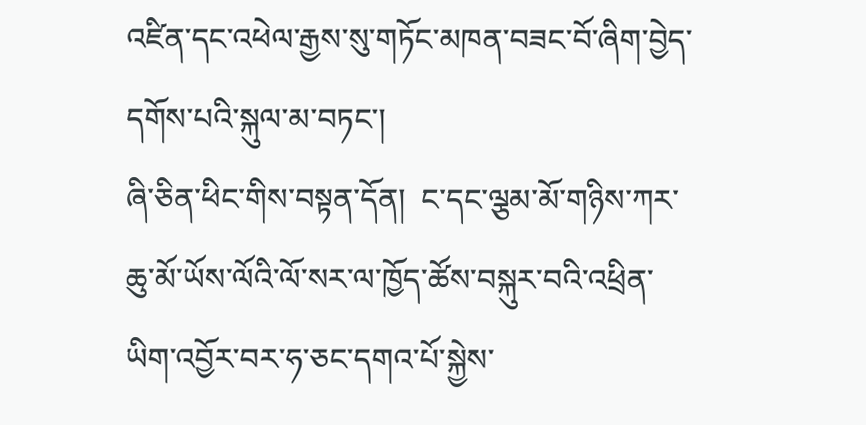འཛིན་དང་འཕེལ་རྒྱས་སུ་གཏོང་མཁན་བཟང་བོ་ཞིག་བྱེད་དགོས་པའི་སྐུལ་མ་བཏང་།
ཞི་ཅིན་ཕིང་གིས་བསྟན་དོན།  ང་དང་ལྕམ་མོ་གཉིས་ཀར་ཆུ་མོ་ཡོས་ལོའི་ལོ་སར་ལ་ཁྱོད་ཚོས་བསྐུར་བའི་འཕྲིན་ཡིག་འབྱོར་བར་ཧ་ཅང་དགའ་པོ་སྐྱེས་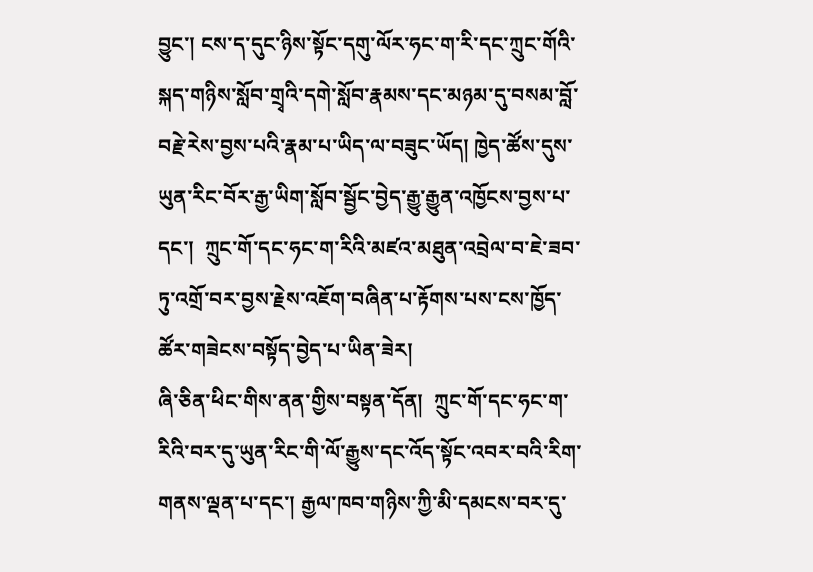བྱུང་། ངས་ད་དུང་ཉིས་སྟོང་དགུ་ལོར་ཧང་ག་རི་དང་ཀྲུང་གོའི་སྐད་གཉིས་སློབ་གྲྭའི་དགེ་སློབ་རྣམས་དང་མཉམ་དུ་བསམ་བློ་བརྗེ་རེས་བྱས་པའི་རྣམ་པ་ཡིད་ལ་བཟུང་ཡོད། ཁྱེད་ཚོས་དུས་ཡུན་རིང་བོར་རྒྱ་ཡིག་སློབ་སྦྱོང་བྱེད་རྒྱུ་རྒྱུན་འཁྱོངས་བྱས་པ་དང་།  ཀྲུང་གོ་དང་ཧང་ག་རིའི་མཛའ་མཐུན་འབྲེལ་བ་ཇེ་ཟབ་ཏུ་འགྲོ་བར་བྱས་རྗེས་འཇོག་བཞིན་པ་རྟོགས་པས་ངས་ཁྱོད་ཚོར་གཟེངས་བསྟོད་བྱེད་པ་ཡིན་ཟེར།
ཞི་ཅིན་ཕིང་གིས་ནན་གྱིས་བསྟན་དོན།  ཀྲུང་གོ་དང་ཧང་ག་རིའི་བར་དུ་ཡུན་རིང་གི་ལོ་རྒྱུས་དང་འོད་སྟོང་འབར་བའི་རིག་གནས་ལྡན་པ་དང་། རྒྱལ་ཁབ་གཉིས་ཀྱི་མི་དམངས་བར་དུ་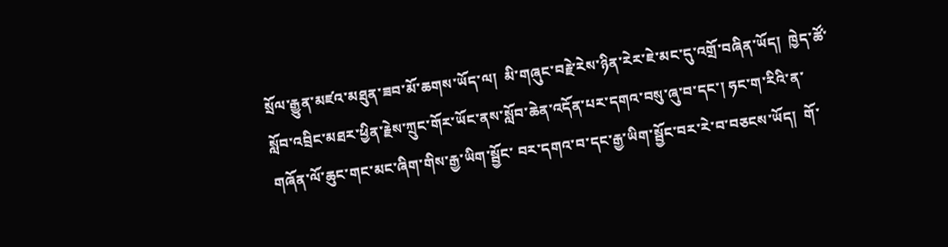སྲོལ་རྒྱུན་མཛའ་མཐུན་ཟབ་མོ་ཆགས་ཡོད་ལ།  མི་གཞུང་བརྗེ་རེས་ཉིན་རེར་ཇེ་མང་དུ་འགྲོ་བཞིན་ཡོད།  ཁྱེད་ཚོ་སློབ་འབྲིང་མཐར་ཕྱིན་རྗེས་ཀྲུང་གོར་ཡོང་ནས་སློབ་ཆེན་འདོན་པར་དགའ་བསུ་ཞུ་བ་དང་། ཧང་ག་རིའི་ན་གཞོན་ལོ་ཆུང་གང་མང་ཞིག་གིས་རྒྱ་ཡིག་སྦྱོང་ བར་དགའ་བ་དང་རྒྱ་ཡིག་སྦྱོང་བར་རེ་བ་བཅངས་ཡོད།  གོ་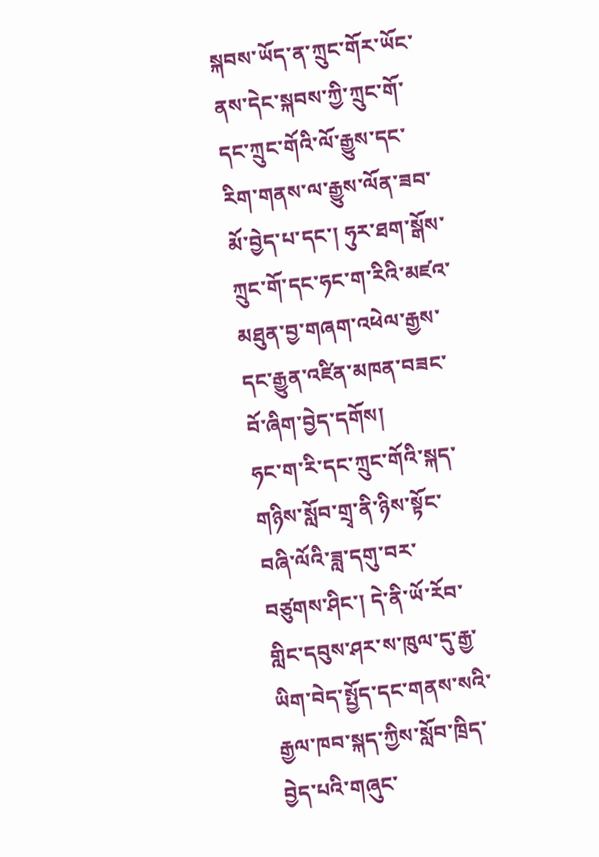སྐབས་ཡོད་ན་ཀྲུང་གོར་ཡོང་ནས་དེང་སྐབས་ཀྱི་ཀྲུང་གོ་དང་ཀྲུང་གོའི་ལོ་རྒྱུས་དང་རིག་གནས་ལ་རྒྱུས་ལོན་ཟབ་མོ་བྱེད་པ་དང་། ཧུར་ཐག་སྒོས་ཀྲུང་གོ་དང་ཧང་ག་རིའི་མཛའ་མཐུན་བྱ་གཞག་འཕེལ་རྒྱས་དང་རྒྱུན་འཛིན་མཁན་བཟང་བོ་ཞིག་བྱེད་དགོས།
ཧང་ག་རི་དང་ཀྲུང་གོའི་སྐད་གཉིས་སློབ་གྲྭ་ནི་ཉིས་སྟོང་བཞི་ལོའི་ཟླ་དགུ་བར་བཙུགས་ཤིང་། དེ་ནི་ཡོ་རོབ་གླིང་དབུས་ཤར་ས་ཁུལ་དུ་རྒྱ་ཡིག་བེད་སྤྱོད་དང་གནས་སའི་རྒྱལ་ཁབ་སྐད་ཀྱིས་སློབ་ཁྲིད་བྱེད་པའི་གཞུང་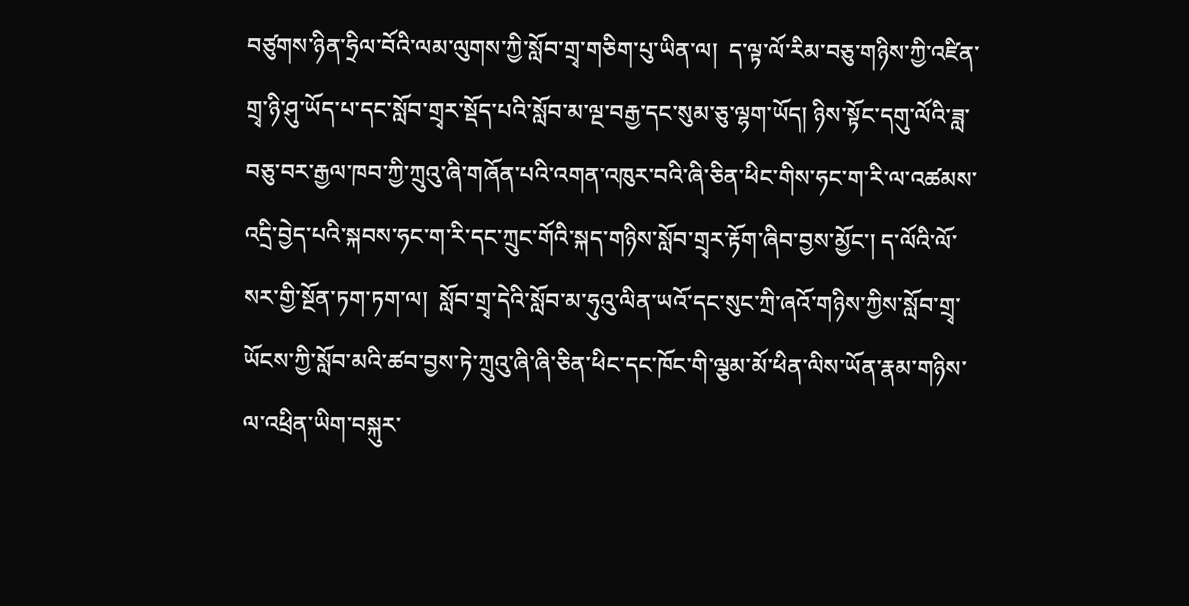བཙུགས་ཉིན་ཧྲིལ་བོའི་ལམ་ལུགས་ཀྱི་སློབ་གྲྭ་གཅིག་པུ་ཡིན་ལ།  ད་ལྟ་ལོ་རིམ་བཅུ་གཉིས་ཀྱི་འཛིན་གྲྭ་ཉི་ཤུ་ཡོད་པ་དང་སློབ་གྲྭར་སྡོད་པའི་སློབ་མ་ལྔ་བརྒྱ་དང་སུམ་ཅུ་ལྷག་ཡོད། ཉིས་སྟོང་དགུ་ལོའི་ཟླ་བཅུ་བར་རྒྱལ་ཁབ་ཀྱི་ཀྲུའུ་ཞི་གཞོན་པའི་འགན་འཁུར་བའི་ཞི་ཅིན་ཕིང་གིས་ཧང་ག་རི་ལ་འཚམས་འདྲི་བྱེད་པའི་སྐབས་ཧང་ག་རི་དང་ཀྲུང་གོའི་སྐད་གཉིས་སློབ་གྲྭར་རྟོག་ཞིབ་བྱས་མྱོང་། ད་ལོའི་ལོ་སར་གྱི་སྔོན་ཏག་ཏག་ལ།  སློབ་གྲྭ་དེའི་སློབ་མ་ཧུའུ་ལིན་ཡའོ་དང་སུང་ཀྲི་ཞའོ་གཉིས་ཀྱིས་སློབ་གྲྭ་ཡོངས་ཀྱི་སློབ་མའི་ཚབ་བྱས་ཏེ་ཀྲུའུ་ཞི་ཞི་ཅིན་ཕིང་དང་ཁོང་གི་ལྕམ་མོ་ཕིན་ལིས་ཡོན་རྣམ་གཉིས་ལ་འཕྲིན་ཡིག་བསྐུར་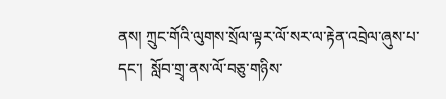ནས། ཀྲུང་གོའི་ལུགས་སྲོལ་ལྟར་ལོ་སར་ལ་རྟེན་འབྲེལ་ཞུས་པ་དང་།  སློབ་གྲྭ་ནས་ལོ་བཅུ་གཉིས་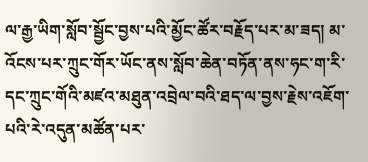ལ་རྒྱ་ཡིག་སློབ་སྦྱོང་བྱས་པའི་མྱོང་ཚོར་བརྗོད་པར་མ་ཟད། མ་འོངས་པར་ཀྲུང་གོར་ཡོང་ནས་སློབ་ཆེན་བཏོན་ནས་ཧང་ག་རི་དང་ཀྲུང་གོའི་མཛའ་མཐུན་འབྲེལ་བའི་ཐད་ལ་བྱས་རྗེས་འཇོག་པའི་རེ་འདུན་མཚོན་པར་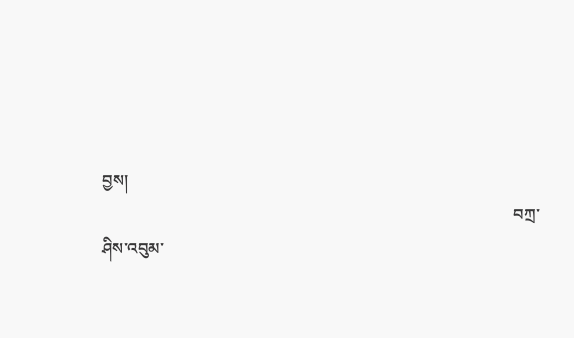བྱས།
                                                                                                   བཀྲ་ཤིས་འབུམ་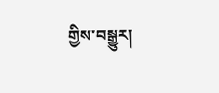གྱིས་བསྒྱུར།